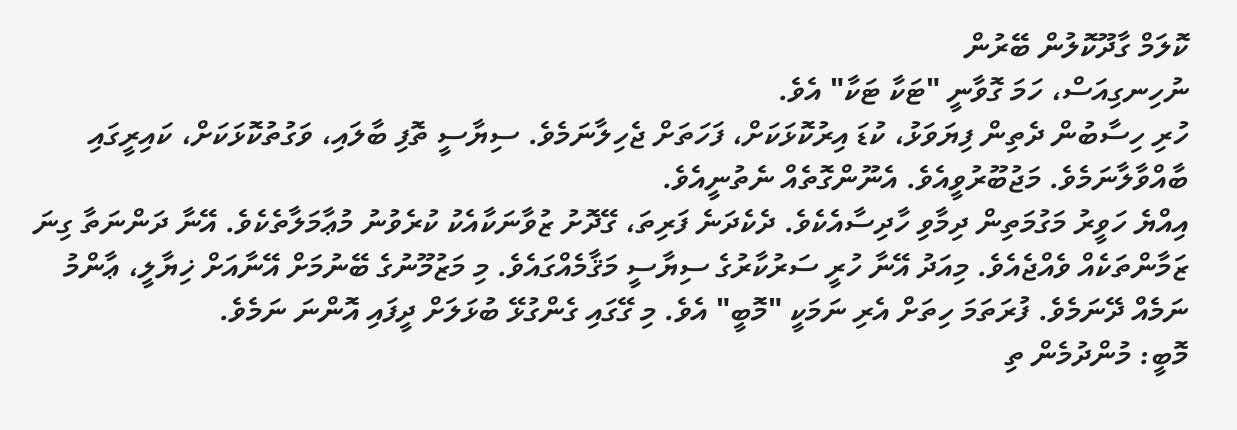ކޮލަމް ގާދޫކޮލުން ބޭރުން
ނުހިނގިއަސް، ހަމަ ގޮވާނީ "ޓަކާ ޓަކާ" އެވެ.
ހުރި ހިސާބުން ދެތިން ފިޔަވަޅު، ކުޑަ އިރުކޮޅަކަށް، ފަހަތަށް ޖެހިލާނަމެވެ. ސިޔާސީ ތޮފި ބާލައި، ވަގުތުކޮޅަކަށް، ކައިރީގައި ބާއްވާލާނަމެވެ. މަޖުބޫރުވީއެވެ. އެނޫންގޮތެއް ނެތުނީއެވެ.
އިއްޔެ ހަވީރު މަގުމަތިން ދިމާވި ހާދިސާއެކެވެ. ދެކެދަނެ ފަރިތަ، ގޭދޮށު ޒުވާނަކާއެކު ކުރެވުނު މުޢާމަލާތެކެވެ. އޭނާ ދަންނަތާ ގިނަ ޒަމާންތަކެއް ވެއްޖެއެވެ. މިއަދު އޭނާ ހުރީ ސަރުކާރުގެ ސިޔާސީ މަޤާމެއްގައެވެ. މި މަޒުމޫނުގެ ބޭނުމަށް އޭނާއަށް ޚިޔާލީ، ޢާންމު ނަމެއް ދޭނަމެވެ. ފުރަތަމަ ހިތަށް އެރި ނަމަކީ "މޮބީ" އެވެ. މި ގޭގައި ގެންގުޅޭ ބުޅަލަށް ދީފައި އޮންނަ ނަމެވެ.
މޮބީ: މުންދުމެން ތި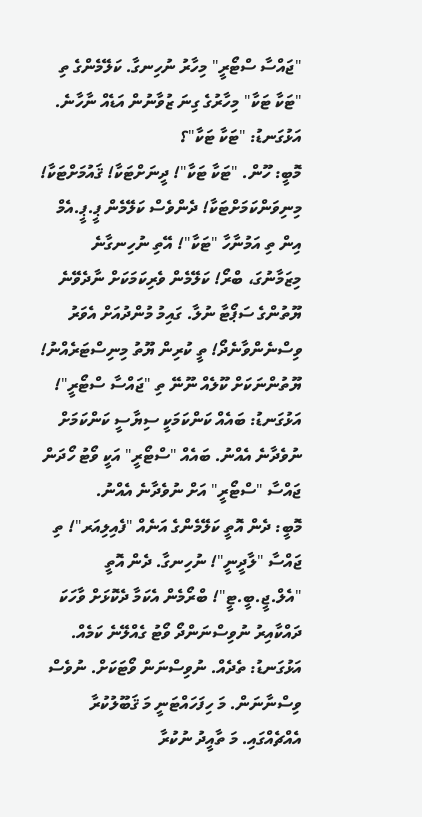"ޖައްސާ ސްޓޯރީ" މިހާރު ނުހިނގާ. ކަލޭމެންގެ ތި "ޓަކާ ޓަކާ" މިހާރުގެ ގިނަ ޒުވާނުން އަޑެއް ނާހާނެ.
އަޅުގަނޑު: "ޓަކާ ޓަކާ"؟
މޮބީ: ހޫން. "ޓަކާ ޓަކާ"! ދީނަށްޓަކާ! ޤައުމަށްޓަކާ! މިނިވަންކަމަށްޓަކާ! ދެންވެސް ކަލޭމެން ޕީ.ޕީ.އެމް އިން ތި އަމުނާހާ "ޓަކާ"! އޭތި ނުހިނގާނެ މިޒަމާނުގަ، ބްރޯ! ކަލޭމެން ވެރިކަމަކަށް ނާދެވޭނެ ޔޫތުންގެ ސަޕޯޓާ ނުލާ. ގައިމު މުންދުއަށް އެވަރު ވިސްނެންވާނެދޯ! ތީ ކުރިން ޔޫތު މިނިސްޓަރެއްނު! ޔޫތުންނަކަށް ކޫލެއް ނޫނޭ ތި "ޖައްސާ ސްޓޯރީ"!
އަޅުގަނޑު: ބައެއް ކަންކަމަކީ ސިޔާސީ ކަންކަމަށް ނުވެދާނެ އެއްނު. ބައެއް "ސްޓޯރީ" އަކީ ވޯޓު ހޯދަން ޖައްސާ "ސްޓޯރީ" އަށް ނުވެދާނެ އެއްނު.
މޮބީ: ދެން އޮތީ ކަލޭމެންގެ އަނެއް "ފެއިލިއަރ"! ތި ޖައްސާ "ލާދީނީ"! ނުހިނގާ. ދެން އޮތީ "އެލް.ޖީ.ބީ.ޓީ"! ބްރޯމެން އެކަމާ ދެކޮޅަށް ވާހަކަ ދައްކާއިރު ނުވިސްނަންދޯ ވޯޓު ގެއްލޭނެ ކަމެއް.
އަޅުގަނޑު: ތެދެއް. ނުވިސްނަން ވޯޓަކަށް. ނުވެސް ވިސްނާނަން. މަ ހިފަހައްޓަނީ މަ ޤަބޫލުކުރާ އެއްޗެއްގައި. މަ ތާއީދު ނުކުރާ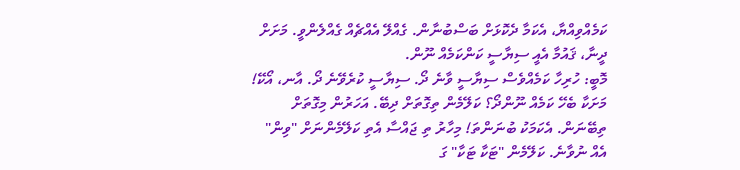ކަމެއްވިއްޔާ، އެކަމާ ދެކޮޅަށް ބަސްބުނާން. ގެއްލޭ އެއްޗެއް ގެއްލެންވީ. މަށަށް ދީނާ، ޤައުމާ އެއީ ސިޔާސީ ކަންކަމެއް ނޫން.
މޮބީ: ހުރިހާ ކަމެއްވެސް ސިޔާސީ ވާނެ ދޯ. ސިޔާސީ ކުރެވޭނެ ދޯ. އާނ، އޯކޭ! މަށަކާ ބެހޭ ކަމެއް ނޫންދޯ؟ ކަލޭމެން ތިގޮތަށް ދިބޭ. އަހަރުން މިގޮތަށް ތިބޭނަން. އެކަމަކު ބުނަންތަ! މިހާރު ތި ޖައްސާ އެތި ކަލޭމެންނަށް "ވިން" އެއް ނުވާނެ. ކަލޭމެން "ޓަކާ ޓަކާ" ގަ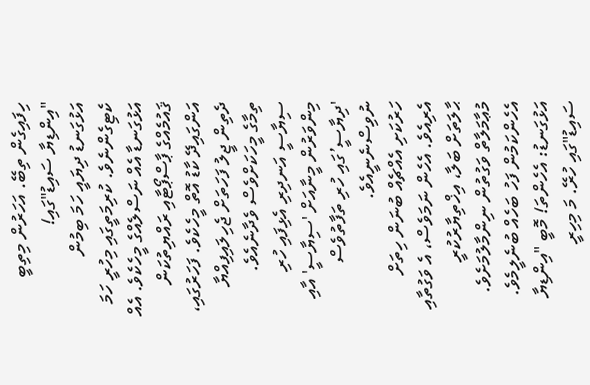ހިފައިގެން ތިބޭ. އަހަރުން މިތިބީ "އިންޑިޔާ ސައިޑު"ގައި!
އަޅުގަނޑު ދިޔައީ ހަމަ ބިމުން ކެޓިގެންނެވެ. ކުރިމަތީގައި މިހުރީ ހަމަ އަޅުގަނޑާ އެއް ނަސްލެއްގެ މީހެކެވެ. އެއް ޤައުމެއްގެ ޕާސްޕޯޓާއި ރައްޔިތުކަން އަންގައިދޭ ކާޑު އޮތް މީހެކެވެ. ފަހަރުގައި، ދެތިން ޖީލު ފަހަތަށް ޖެހިލައިފިއްޔާ ތިމާގެ މީހަކަށްވެސް ވެދާނެއެވެ. ސިޔާސީ އަނދިރި އެޅިފައި ހުރި މިންވަރުން މީނާއަށް 'ސިޔާސީ' އާއި 'ދިޔާސީ’ގައި ހުރި ތަފާތުވެސް ނުވިސްނެނީއެވެ.
ހަރުކަށި އެއްޗެއް ބުނަން ހިތަށް އެރިއެވެ. އެހެން ނަމަވެސް، އެ ވަގުތާއި ޙާލަތަށް ބަލާ، އިޚްތިޔާރުކުރީ މުޢާމަލާތް ވަގުތުން ނިންމާލުމަށެވެ. އެހެންކަމުން ފަހު ބަހެއް ބުނެލީމެވެ.
އަޅުގަނޑު: އެހެންތަ! މޮބީ "އިންޑިޔާ ސައިޑު"ގައި ހުރޭ. މަ މިހިރީ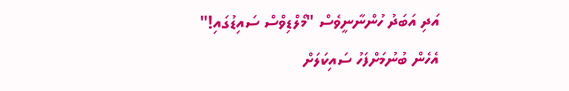އަދި އަބަދު ހުންނާނީވެސް "މޯލްޑިވްސް ސައިޑުގައި!"
އެހެން ބުނުމަށްފަހު ސައިކަލަށް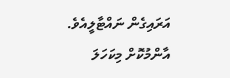އަރައިގެން ނައްޓާލީއެވެ.
އާންމުކޮށް މިކަހަލަ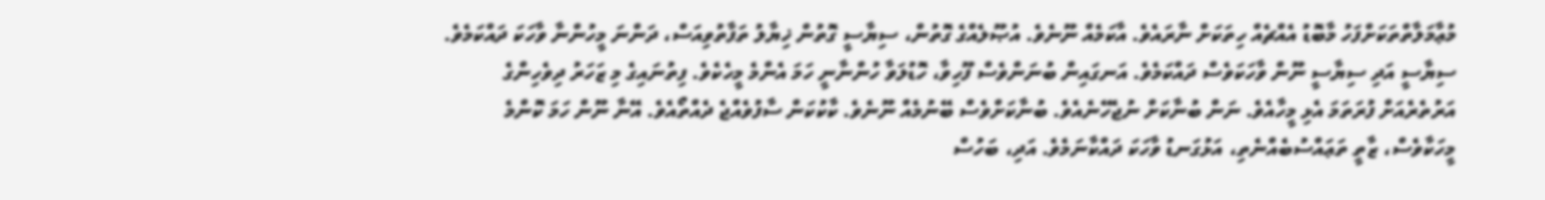މުޢާމަލާތްތަކަށްފަހު މާބޮޑު އެއްޗެއް ހިތަކަށް ނާރައެވެ. އާކަމެއް ނޫނެވެ. އުޞޫލެއްގެ ގޮތުން، ސިޔާސީ ގޮތުން ޚިޔާލު ތަފާތުވިއަސް، ދަންނަ މީހުންނާ ވާހަކަ ދައްކަމެވެ. ސިޔާސީ އަދި ސިޔާސީ ނޫން ވާހަކަވެސް ދައްކަމެވެ. އަނގައިން ބުނަންވެސް ފޫހިވާ، ހޮޑުލަވާ ހުންނާނީ ހަމަ އެންމެ މީހެކެވެ. ފިތުނައިގެ މި ޒަހަރު ދިވެހިންގެ އަރުތެރެއަށް ފުރަތަމަ އެޅި މީހާއެވެ. ނަން ބުނާކަށް ނުޖެހޭނެއެވެ. ބުނާކަށްވެސް ބޭނުމެއް ނޫނެވެ. ކާކުކަން ސާފުވެއްޖެ ދެއްތޯއެވެ. އޭނާ ނޫން ހަމަ ކޮންމެ މީހަކާވެސް، ޒާތީ ތަޢައްސުބެއްނެތި، އަޅުގަނޑު ވާހަކަ ދައްކާނަމެވެ. އަދި، ބަހުސް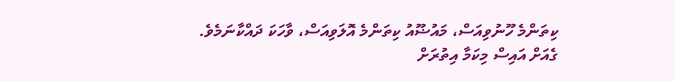ކިތަންމެ ހޫނުވިއަސް، މައުޟޫއު ކިތަންމެ އޮލަވިއަސް، ވާހަކަ ދައްކާނަމެވެ.
ގެއަށް އައިސް މިކަމާ އިތުރަށް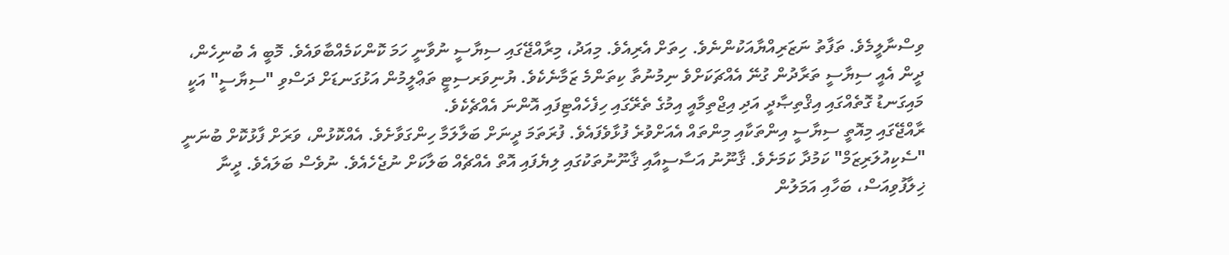ވިސްނާލީމެވެ. ތަފާތު ނަޒަރިއްޔާއަކުންނެވެ. ހިތަށް އެރިއެވެ. މިއަދު، މިރާއްޖޭގައި ސިޔާސީ ނުވާނީ ހަމަ ކޮންކަމެއްބާވައެވެ. މޮބީ އެ ބުނިހެން، ދީން އެއީ ސިޔާސީ ތަރާދުން ގުނޭ އެއްޗަކަށްވެ ނިމުނުތާ ކިތަންމެ ޒަމާނެކެވެ. ޔުނިވަރސިޓީ ތަޢްލީމުން އަޅުގަނޑަށް ދަސްވި "ސިޔާސީ" އަކީ މައިގަނޑު ގޮތެއްގައި އިޤްތިޞާދީ އަދި އިޖްތިމާއީ އިމުގެ ތެރޭގައި ހިފެހެއްޓިފައި އޮންނަ އެއްޗެކެވެ.
ރާއްޖޭގައި މިއޮތީ ސިޔާސީ އިންތަކާއި މިންތައް އެއަށްވުރެ ފުޅާވެފައެވެ. ފުރަތަމަ ދީނަށް ބަލާލަމާ ހިންގަވާށެވެ. އެއްކޮޅުން، ވަރަށް ފާޅުކޮށް ބުނަނީ "ސެކިއުލަރިޒަމް" ކަމުދާ ކަމަށެވެ. ޤާނޫނު އަސާސީއާއި ޤާނޫނުތަކުގައި ލިޔެފައި އޮތް އެއްޗެއް ބަލާކަށް ނުޖެހެއެވެ. ނުވެސް ބަލައެވެ. ދީނާ ޚިލާފުވިއަސް، ބަހާއި އަމަލުން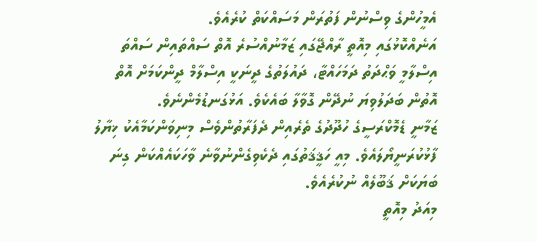އެމީހުންގެ ވިސްނުން ފަތުރަން މަސައްކަތް ކުރެއެވެ.
އަނެއްކޮޅުގައި މިއޮތީ ރާއްޖޭގައި ޒަމާނުއްސުރެ އޮތް ސައްތައިން ސައްތަ އިސްލާމީ ވަޙްދަތު ދަމަހައްޓާ، ދައުލަތުގެ ދީނަކީ އިސްލާމް ދީންކަމަށް އޮތް އޮތުން ބަދަލުވިޔަ ނުދޭން ގޮވާލާ ބައެކެވެ. އަޅުގަނޑުމެންނެވެ.
ޒަމާނީ ޑެމޮކްރަސީގެ ހުދޫދުގެ ތެރެއިން ދެފަރާތުންވެސް މިނިވަންކަމާއެކު ޚިޔާލު ފާޅުކުރަނީޔޯލައެވެ. މިއީ ހަޤީޤަތުގައި ދެކެވިގެންނުވާނެ ވާހަކައެއްކަން ގިނަ ބަޔަކަށް ޤަބޫލެއް ނުކުރެއެވެ.
މިއަދު މިއޮތީ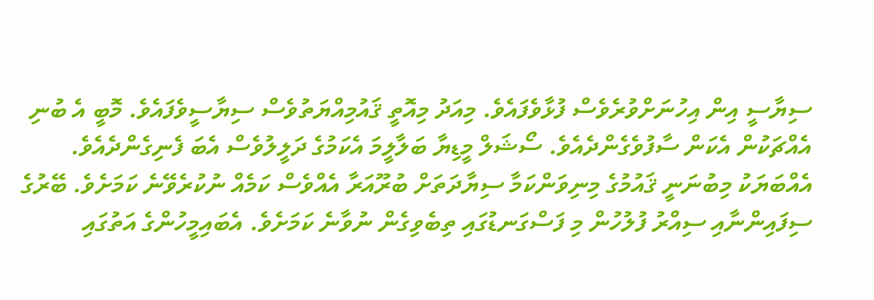ސިޔާސީ އިން އިހުނަށްވުރެވެސް ފުޅާވެފައެވެ. މިއަދު މިއޮތީ ޤައުމިއްޔަތުވެސް ސިޔާސީވެފައެވެ. މޮބީ އެ ބުނި އެއްޗަކުން އެކަން ސާފުވެގެންދެއެވެ. ސޯޝަލް މީޑިޔާ ބަލާލީމަ އެކަމުގެ ދަލީލުވެސް އެބަ ފެނިގެންދެއެވެ. އެއްބަޔަކު މިބުނަނީ ޤައުމުގެ މިނިވަންކަމާ ސިޔާދަތަށް ބުރޫއަރާ އެއްވެސް ކަމެއް ނުކުރެވޭނެ ކަމަށެވެ. ބޭރުގެ ސިފައިންނާއި ސިއްރު ފުލުހުން މި ފަސްގަނޑުގައި ތިބެވިގެން ނުވާނެ ކަމަށެވެ. އެބައިމީހުންގެ އަތުގައި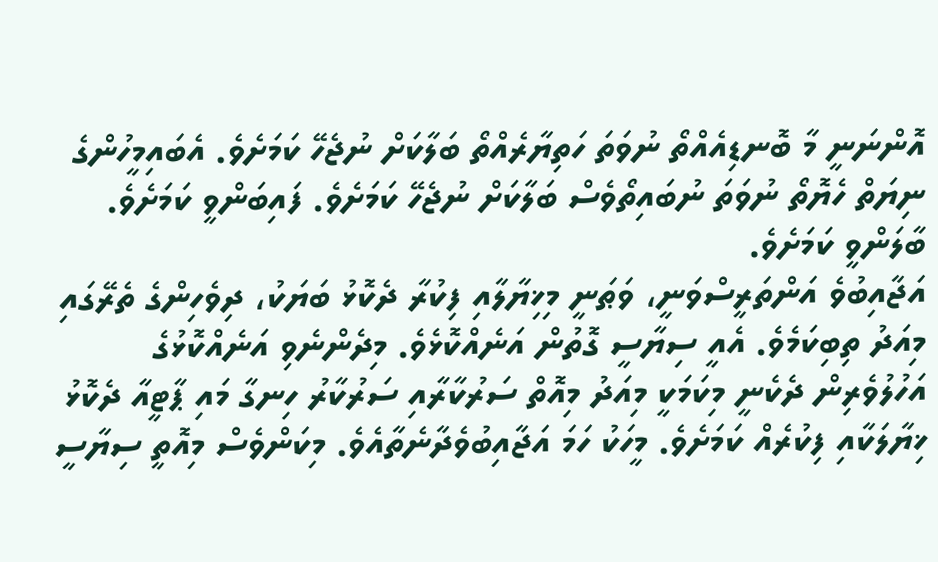އޮންނަނީ މާ ބޮނޑިއެއްތޯ ނުވަތަ ހަތިޔާރެއްތޯ ބަލާކަށް ނުޖެހޭ ކަމަށެވެ. އެބައިމީހުންގެ ނިޔަތް ހެޔޮތޯ ނުވަތަ ނުބައިތޯވެސް ބަލާކަށް ނުޖެހޭ ކަމަށެވެ. ފައިބަންވީ ކަމަށެވެ. ބާލަންވީ ކަމަށެވެ.
އަޖާއިބުވެ އަންތަރީސްވަނީ، ވަޠަނީ މިޚިޔާލާއި ފިކުރާ ދެކޮޅު ބަޔަކު، ދިވެހިންގެ ތެރޭގައި މިއަދު ތިބިކަމެވެ. އެއީ ސިޔާސީ ގޮތުން އަނެއްކޮޅެވެ. މިދެންނެވި އަނެއްކޮޅުގެ އަހުލުވެރިން ދެކެނީ މިކަމަކީ މިއަދު މިއޮތް ސަރުކާރާއި ސަރުކާރު ހިނގާ މައި ޕާޓީއާ ދެކޮޅު ޚިޔާލަކާއި ފިކުރެއް ކަމަށެވެ. މީހަކު ހަމަ އަޖާއިބުވެދާނެތާއެވެ. މިކަންވެސް މިއޮތީ ސިޔާސީ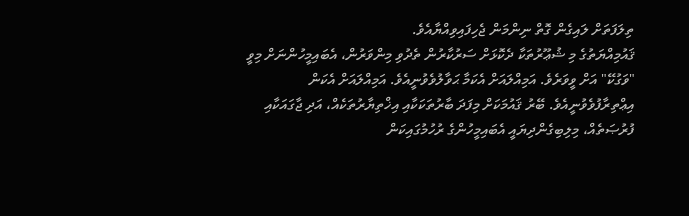ތިލަފަތަށް ލައިގެން ގޮތް ނިންމަން ޖެހިފައިވިއްޔާއެވެ.
ޤައުމިއްޔަތުގެ މި ޝުޢޫރުތަކާ ދެކޮޅަށް ސަރުކާރުން ތެދުވި މިންވަރުން، އެބައިމީހުންނަށް މިވީ "ވަގުކޭ" އަށް ވީވަރެވެ. އަމިއްލައަށް އެކަމާ ޙަވާލުވެވުނީއެވެ. އަމިއްލައަށް އެކަން އިޢްތިރާފުވެވުނީއެވެ. ބޭރު ޤައުމަކަށް މިފަދަ ބާރުތަކަކާއި އިޚްތިޔާރުތަކެއް، އަދި ޖާގައަކާއި ފުރުޞަތެއް، މިލިބިގެންދިޔައީ އެބައިމީހުންގެ ރުހުމުގައިކަން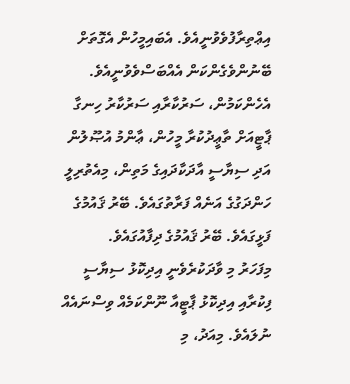އިޢްތިރާފުވެވުނީއެވެ. އެބައިމީހުން އެގޮތަށް ބޭނުންވެގެންކަން އެއްބަސްވެވުނީއެވެ. އެހެންކަމުން، ސަރުކާރާއި ސަރުކާރު ހިނގާ ޕާޓީއަށް ތާޢީދުކުރާ މީހުން، ޢާންމު އުޞޫލުން އަދި ސިޔާސީ އާދަކާދައިގެ މަތިން، މިއެތުރިލީ ހަންދަގުގެ އަނެއް ފަރާތުގައެވެ. ބޭރު ޤައުމުގެ ފަޅީގައެވެ. ބޭރު ޤައުމުގެ ދިފާއުގައެވެ.
މިފަހަރު މި ވާދަކުރެވެނީ އިދިކޮޅު ސިޔާސީ ފިކުރާއި އިދިކޮޅު ޕާޓީއާ ނޫންކަމެއް ވިސްނައެއް ނުލައެވެ. މިއަދު، މި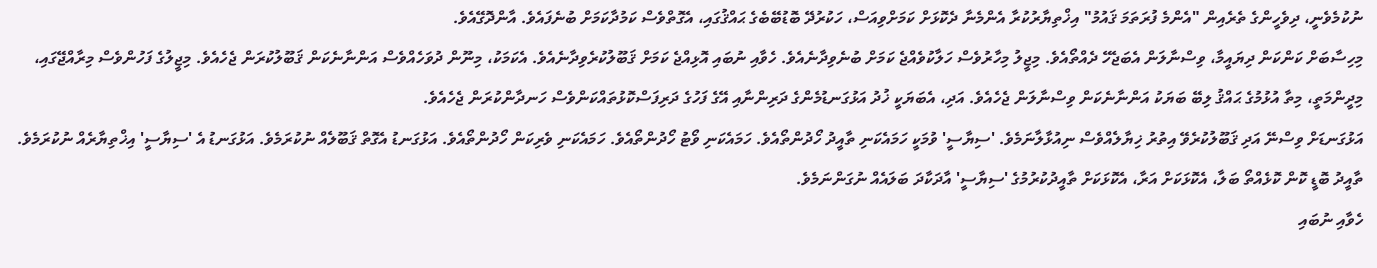ނުކުމެވެނީ، ދިވެހީންގެ ތެރެއިން "އެންމެ ފުރަތަމަ ޤައުމު" އިޚްތިޔާރުކުރާ އެންމެނާ ދެކޮޅަށް ކަމަށްވިއަސް، ހަކުރުދޭ ބޮޑުބޭބެގެ ޙައްޤުގައި، އެގޮތްވެސް ކަމުދާކަމަށް ބުނެފައެވެ. އާންދޮގޭއެވެ.
މިހިސާބަށް ކަންކަން ދިޔައީމާ، ވިސްނާލަން އެބަޖެހޭ ދެއްތޯއެވެ. މިޖީލު މިހާރުވެސް ހަލާކުވެއްޖެ ކަމަށް ބުނެވިދާނެއެވެ. ހެވާއި ނުބައި އޮޅިއްޖެ ކަމަށް ޤަބޫލުކުރެވިދާނެއެވެ. އެކަމަކު، މިނޫން ދުވަހެއްވެސް އަންނާނެކަން ޤަބޫލުކުރަން ޖެހެއެވެ. މިޖީލުގެ ފަހުންވެސް މިރާއްޖޭގައި، މިދީންމަތީ، މިތާ އުޅުމުގެ ޙައްޤު ލިބޭ ބަޔަކު އަންނާނެކަން ވިސްނާލަން ޖެހެއެވެ. އަދި، އެބަޔަކީ ޚުދު އަޅުގަނޑުމެންގެ ދަރިންނާއި އޭގެ ފަހުގެ ދަރިފަސްކޮޅުތައްކަންވެސް ހަނދާންކުރަން ޖެހެއެވެ.
އަޅުގަނޑަށް ވިސްނޭ އަދި ޤަބޫލުކުރެވޭ އިތުރު ޚިޔާލެއްވެސް ނިއުޅާލާނަމެވެ. 'ސިޔާސީ' ވުމަކީ ހަމައެކަނި ތާއީދު ހޯދުންތޯއެވެ. ހަމައެކަނި ވޯޓު ހޯދުންތޯއެވެ. ހަމައެކަނި ވެރިކަން ހޯދުންތޯއެވެ. އަޅުގަނޑު އެގޮތް ޤަބޫލެއް ނުކުރަމެވެ. އަޅުގަނޑު އެ 'ސިޔާސީ' އިޚްތިޔާރެއް ނުކުރަމެވެ. ތާއީދު ބޮޑީ ކޮން ކޮޅެއްތޯ ބަލާ، އެކޮޅަކަށް އަރާ، އެކޮޅަކަށް ތާއީދުކުރުމުގެ 'ސިޔާސީ' އާދަކާދަ ބަލައެއް ނުގަންނަމެވެ.
ހެވާއި ނުބައި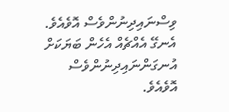ވިސްނައިދިނުންވެސް އޮވެއެވެ. އެނގޭ އެއްޗެއް އެހެން ބަޔަކަށް އުނގަންނައިދިނުންވެސް އޮވެއެވެ.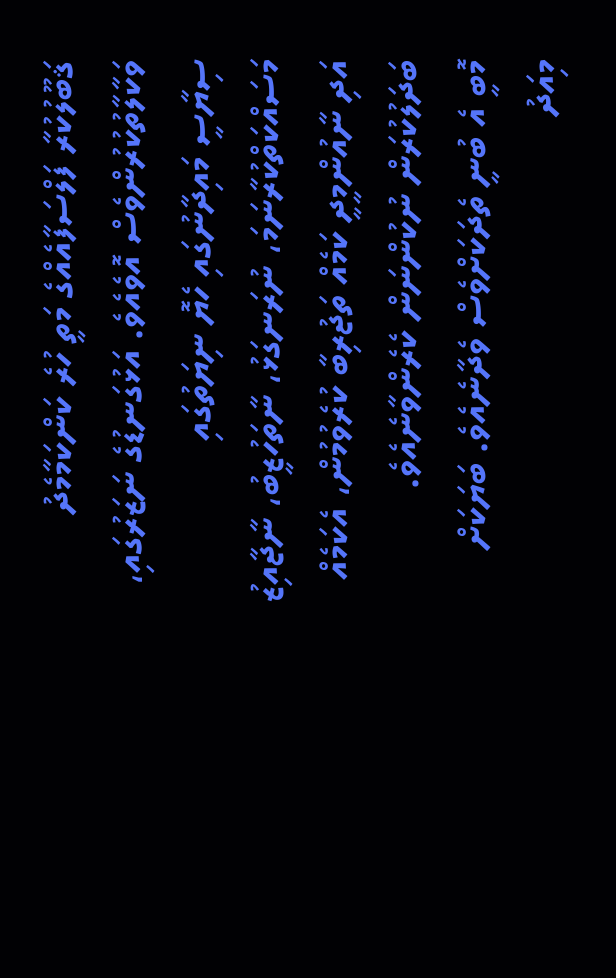ޤަބޫލުކުރާ ފަލްސަފާއެއްގެ މަތީ ހުރެ ކަންކަމާމެދު ވަކާލާތުކުރުންވެސް އޮވެއެވެ. އަޅުގަނޑުގެ ނަޒަރުގައި، ސިޔާސީ މައިދާނުގައި ހެޔޮ ނިޔަތުގައި މަސައްކަތްކުރާނަމަ، ނުރަނގަޅު، ނާތަހުޒީބު، ނާޖާއިޒު އަދި ނާއުންމީދީ ކަމެއް ތަޖުރިބާ ކުރެވުމުން، އެކަމެއް ބަދަލުކުރަން ނުކުންނަން ކެރެންވާނެއެވެ.
މޮބީ އެ ބުނީ ތެދަކަށްވެސް ވެދާނެއެވެ. ބަޔަކަށް މިއަދު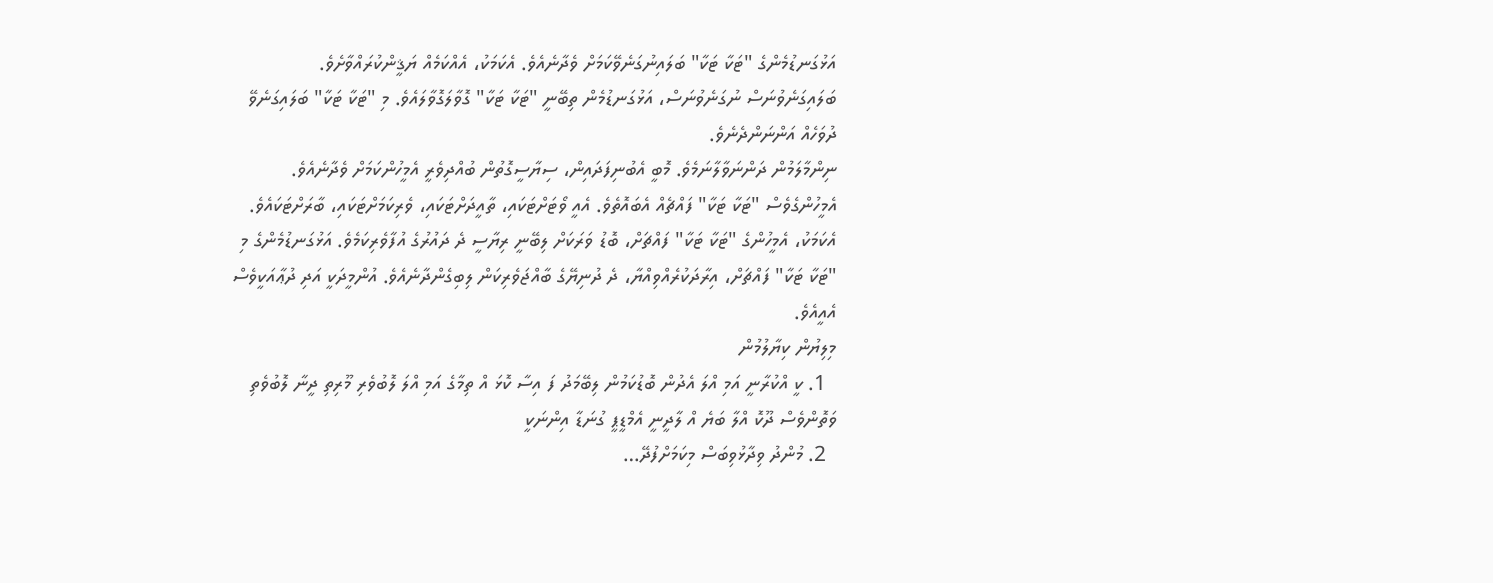އަޅުގަނޑުމެންގެ "ޓަކާ ޓަކާ" ބަލައިނުގަނެވޭކަމަށް ވެދާނެއެވެ. އެކަމަކު، އެއްކަމެއް ޔަޤީންކުރައްވާށެވެ. ބަލައިގަނެވުނަސް ނުގަނެވުނަސް، އަޅުގަނޑުމެން ތިބޭނީ "ޓަކާ ޓަކާ" ގޮވާލަގޮވާލައެވެ. މި "ޓަކާ ޓަކާ" ބަލައިގަނެވޭ ދުވަހެއް އަންނަންދެނެވެ.
ނިންމާލަމުން ދަންނަވާލާނަމެވެ. މޮބީ އެބުނިފަދައިން، ސިޔާސީގޮތުން ބުއްދިވެރީ އެމީހުންކަމަށް ވެދާނެއެވެ. އެމީހުންގެވެސް "ޓަކާ ޓަކާ" ފައްޗެއް އެބައޮތެވެ. އެއީ ވޯޓަށްޓަކައި، ތާއީދަށްޓަކައި، ވެރިކަމަށްޓަކައި، ބާރަށްޓަކައެވެ. އެކަމަކު، އެމީހުންގެ "ޓަކާ ޓަކާ" ފައްޗަށް، ބޮޑު ވަރަކަށް ލިބޭނީ ރިޔާސީ ދެ ދައުރުގެ އުފާވެރިކަމެވެ. އަޅުގަނޑުމެންގެ މި "ޓަކާ ޓަކާ" ފައްޗަށް، އިރާދަކުރެއްވިއްޔާ، ދެ ދުނިޔޭގެ ބާއްޖަވެރިކަން ލިބިގެންދާނެއެވެ. އުންމީދަކީ އަދި ދުޢާއަކީވެސް އެއީއެވެ.
މިލިޔުން ކިޔާލުމުން
  1. ކީ އްކުރާނީ އަމި އްލަ އެދުން ބޮޑުކަމުން ލިބޭމަދު ފަ އިސާ ކޮޅަ އް ތިމާގެ އަމި އްލަ ލޮބުވެރި މޫރިތި ދީނާ ލޮބުވެތި ވަތޮންވެސް ދޫކޮ އްލާ ބަޔެ އް ލާދީނީ އެމްޑީޕީ ގުނަޑާ އިންނަކީ
  2. މުންދު ވިދާޅުވިބަސް މިކަމަށްފުދޭ…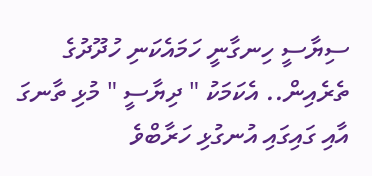ސިޔާސީ ހިނގާނީ ހަމައެކަނި ހުދޫދުގެ ތެރެއިން.. އެކަމަކު " ދިޔާސީ " މުޅި ތާނގަ އާއި ގައިގައި އުނގުޅި ހަރާބްވެ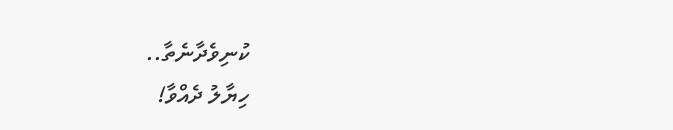ކުނިވެދާނެތާ..
ހިޔާލު ދެއްވާ!